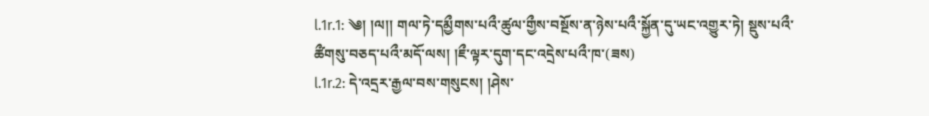l.1r.1: ༄། །ལ།། གལ་ཏེ་དམྱྀགས་པའྀ་ཚུལ་གྱྀས་བསྔོས་ན་ཉེས་པའྀ་སྐྱོན་དུ་ཡང་འགྱུར་ཏེ། སྡུས་པའྀ་ཚྀགསུ་བཅད་པའྀ་མདོ་ལས། །ཇྀ་ལྟར་དུག་དང་འདྲེས་པའྀ་ཁ་(ཟས)
l.1r.2: དེ་འདྲར་རྒྱལ་བས་གསུངས། །ཤེས་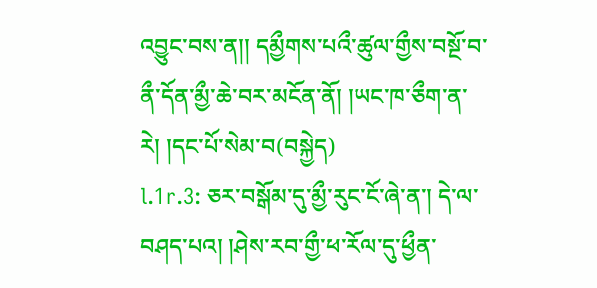འབྱུང་བས་ན།། དམྱྀགས་པའྀ་ཚུལ་གྱྀས་བསྔོ་བ་ནྀ་དོན་མྱྀ་ཆེ་བར་མངོན་ནོ། །ཡང་ཁ་ཅྀག་ན་རེ། །དང་པོ་སེམ་བ(བསྐྱེད)
l.1r.3: ཅར་བསྒོམ་དུ་མྱྀ་རུང་ངོ་ཞེ་ན་། དེ་ལ་བཤད་པའ། །ཤེས་རབ་གྱྀ་ཕ་རོལ་དུ་ཕྱྀན་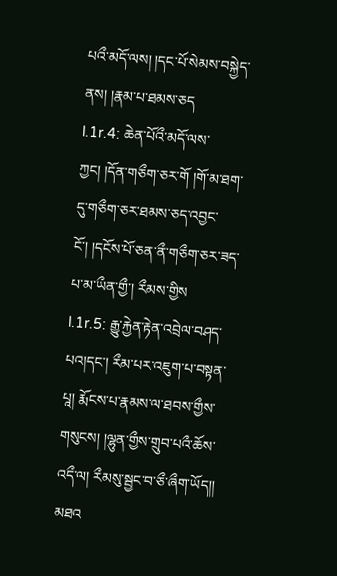པའྀ་མདོ་ལས། །དང་པོ་སེམས་བསྐྱེད་ནས། །རྣམ་པ་ཐམས་ཅད
l.1r.4: ཆེན་པོའྀ་མདོ་ལས་ཀྱང། །དོན་གཅྀག་ཅར་གོ །གོ་མ་ཐག་དུ་གཅྀག་ཅར་ཐམས་ཅད་འབྱང་ངོ་། །དངོས་པོ་ཅན་ནྀ་གཅྀག་ཅར་ཟད་པ་མ་ཡྀན་གྱྀ་། རྀམས་གྱིས
l.1r.5: རྒྱུ་རྐྱེན་རྟེན་འབྲེལ་བཤད་པའ།དང་། རྀམ་པར་འཇུག་པ་བསྟན་པཱ། རྨོངས་པ་རྣམས་ལ་ཐབས་གྱྀས་གསུངས། །ལྷུན་གྱྀས་གྲུབ་པའྀ་ཆོས་འདྀ་ལ། རྀམསུ་སྦྱང་བ་ཅྀ་ཞྀག་ཡོད།། མཐའ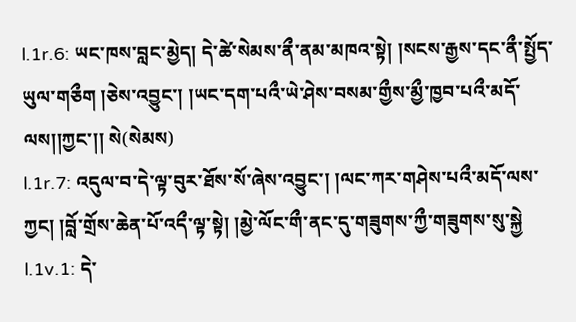l.1r.6: ཡང་ཁས་བླང་མྱེད། དེ་ཚེ་སེམས་ནྀ་ནམ་མཁའ་སྟེ། །སངས་རྒྱས་དང་ནྀ་སྤྱོད་ཡུལ་གཅྀག །ཅེས་འབྱུང་། །ཡང་དག་པའྀ་ཡེ་ཤེས་བསམ་གྱྀས་མྱྀ་ཁྱབ་པའྀ་མདོ་ལས།།ཀྱང་།། སེ(སེམས)
l.1r.7: འདུལ་བ་དེ་ལྟ་བུར་ཐོས་སོ་ཞེས་འབྱུང་། །ལང་ཀར་གཤེས་པའྀ་མདོ་ལས་ཀྱང། །བློ་གྲོས་ཆེན་པོ་འདྀ་ལྟ་སྟེ། །མྱེ་ལོང་གྀ་ནང་དུ་གཟུགས་ཀྱྀ་གཟུགས་སུ་སྐྱེ
l.1v.1: དེ་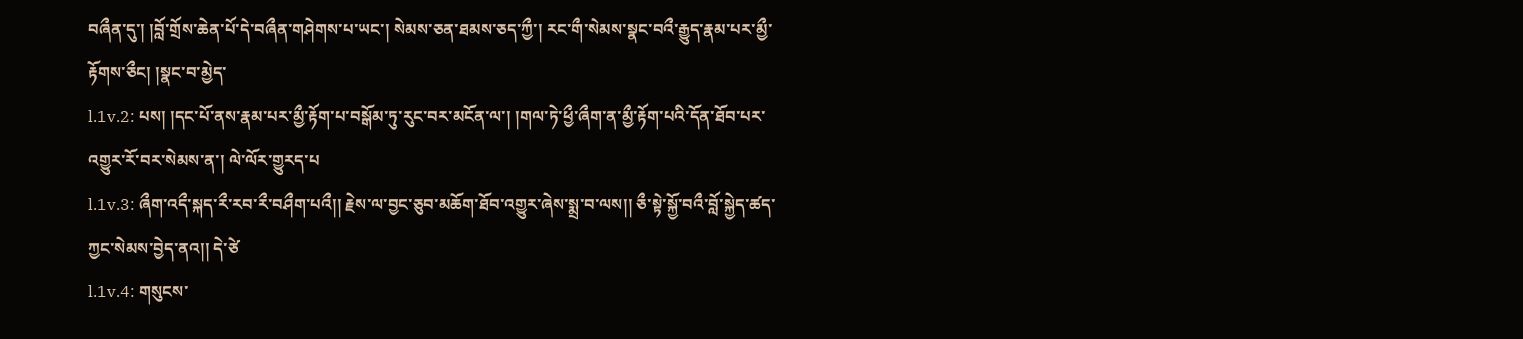བཞྀན་དུ་། །བློ་གྲོས་ཆེན་པོ་དེ་བཞྀན་གཤེགས་པ་ཡང་། སེམས་ཅན་ཐམས་ཅད་ཀྱྀ་། རང་གྀ་སེམས་སྣང་བའྀ་རྒྱུད་རྣམ་པར་མྱྀ་རྟོགས་ཅྀང། །སྣང་བ་མྱེད་
l.1v.2: པས། །དང་པོ་ནས་རྣམ་པར་མྱྀ་རྟོག་པ་བསྒོམ་ཏུ་རུང་བར་མངོན་ལ་། །གལ་ཏེ་ཕྱྀ་ཞྀག་ན་མྱྀ་རྟོག་པའི་དོན་ཐོབ་པར་འགྱུར་རོ་བར་སེམས་ན་། ལེ་ལོར་གྱུརད་པ
l.1v.3: ཞྀག་འདྀ་སྐད་རྀ་རབ་རྀ་བཤྀག་པའྀ།། རྗེས་ལ་བྱང་ཅུབ་མཆོག་ཐོབ་འགྱུར་ཞེས་སྨྲ་བ་ལས།། ཅྀ་སྟེ་སྐྱོ་བའྀ་བློ་སྐྱེད་ཚད་ཀྱང་སེམས་བྱེད་ནའ།། དེ་ཙེ
l.1v.4: གསུངས་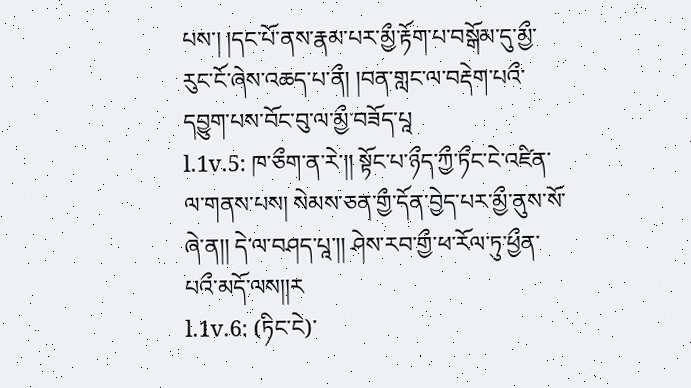པས་། །དང་པོ་ནས་རྣམ་པར་མྱྀ་རྟོག་པ་བསྒོམ་དུ་མྱྀ་རུང་ངོ་ཞེས་འཆད་པ་ནྀ། །བན་གླང་ལ་བརྡེག་པའྀ་དབྱུག་པས་བོང་བུ་ལ་མྱྀ་བཟོད་པཱ
l.1v.5: ཁ་ཅྀག་ན་རེ་།། སྟོང་པ་ཉྀད་ཀྱྀ་ཏྀང་ངེ་འཛིན་ལ་གནས་པས། སེམས་ཅན་གྱྀ་དོན་བྱེད་པར་མྱྀ་ནུས་སོ་ཞེ་ན།། དེ་ལ་བཤད་པཱ་།། ཤེས་རབ་གྱྀ་ཕ་རོལ་ཏུ་ཕྱྀན་པའྀ་མདོ་ལས།།ར
l.1v.6: (ཏིང་ངེ)་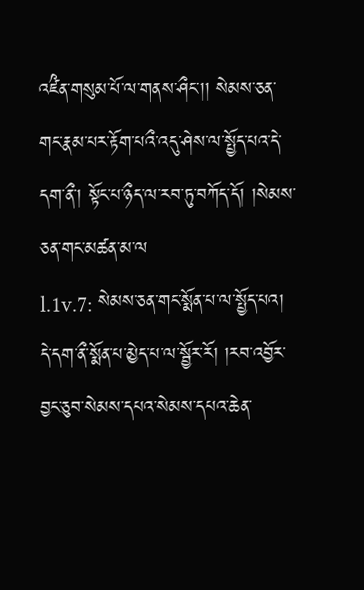འཛྀན་གསུམ་པོ་ལ་གནས་ཤྀང་།། སེམས་ཅན་གང་རྣམ་པར་རྟོག་པའྀ་འདུ་ཤེས་ལ་སྤྱོད་པའ་དེ་དག་ནྀ་། སྟོང་པ་ཉྀད་ལ་རབ་ཏུ་བཀོད་དོ། །སེམས་ཅན་གང་མཚན་མ་ལ
l.1v.7: སེམས་ཅན་གང་སྨོན་པ་ལ་སྤྱོད་པའ། དེ་དག་ནྀ་སྨོན་པ་མྱེད་པ་ལ་སྦྱོར་རོ། །རབ་འབྱོར་བྱང་ཅུབ་སེམས་དཔའ་སེམས་དཔའ་ཆེན་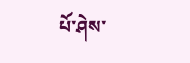པོ་ཤེས་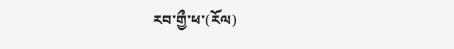རབ་གྱྀ་ཕ་(རོལ)